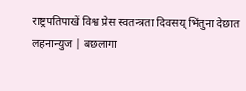राष्ट्रपतिपाखें विश्व प्रेस स्वतन्त्रता दिवसय् भिंतुना देछात
लहनान्युज | बछलागा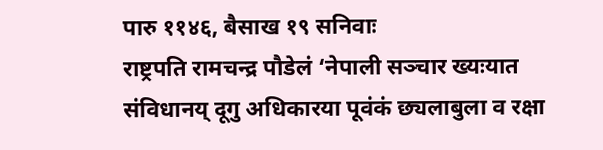पारु ११४६, बैसाख १९ सनिवाः
राष्ट्रपति रामचन्द्र पौडेलं ‘नेपाली सञ्चार ख्यःयात संविधानय् दूगु अधिकारया पूवंकं छ्यलाबुला व रक्षा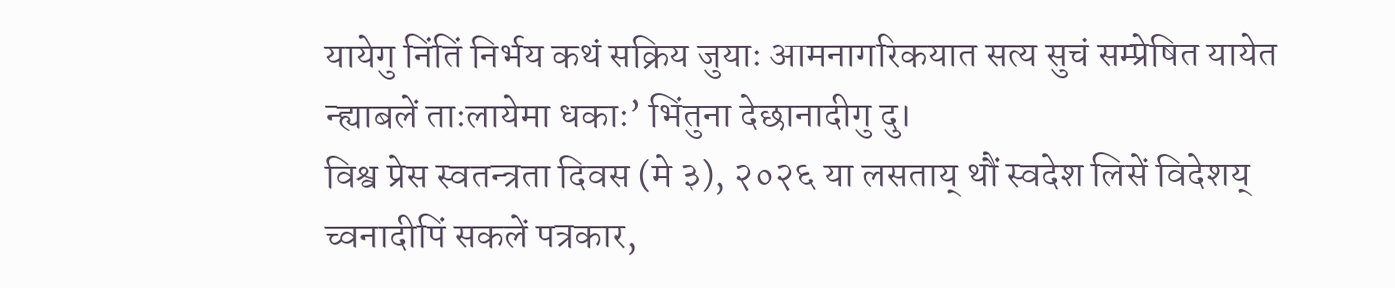यायेगु निंतिं निर्भय कथं सक्रिय जुयाः आमनागरिकयात सत्य सुचं सम्प्रेषित यायेत न्ह्याबलें ताःलायेमा धकाः’ भिंतुना देछानादीगु दु।
विश्व प्रेस स्वतन्त्रता दिवस (मे ३), २०२६ या लसताय् थौं स्वदेश लिसें विदेशय् च्वनादीपिं सकलें पत्रकार,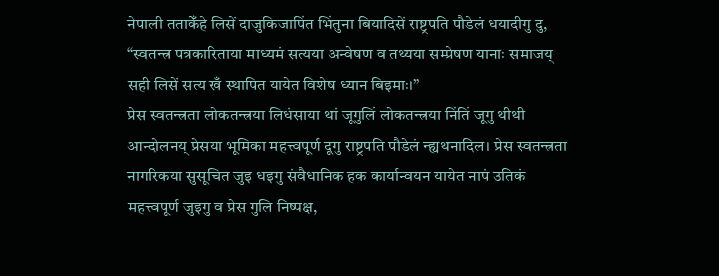नेपाली तताकेँहे लिसें दाजुकिजापिंत भिंतुना बियादिसें राष्ट्रपति पौडेलं धयादीगु दु, “स्वतन्त्र पत्रकारिताया माध्यमं सत्यया अन्वेषण व तथ्यया सम्प्रेषण यानाः समाजय् सही लिसें सत्य खँ स्थापित यायेत विशेष ध्यान बिइमाः।”
प्रेस स्वतन्त्रता लोकतन्त्रया लिधंसाया थां जूगुलिं लोकतन्त्रया निंतिं जूगु थीथी आन्दोलनय् प्रेसया भूमिका महत्त्वपूर्ण दूगु राष्ट्रपति पौडेलं न्ह्यथनादिल। प्रेस स्वतन्त्रता नागरिकया सुसूचित जुइ धइगु संवैधानिक हक कार्यान्वयन यायेत नापं उतिकं महत्त्वपूर्ण जुइगु व प्रेस गुलि निष्पक्ष,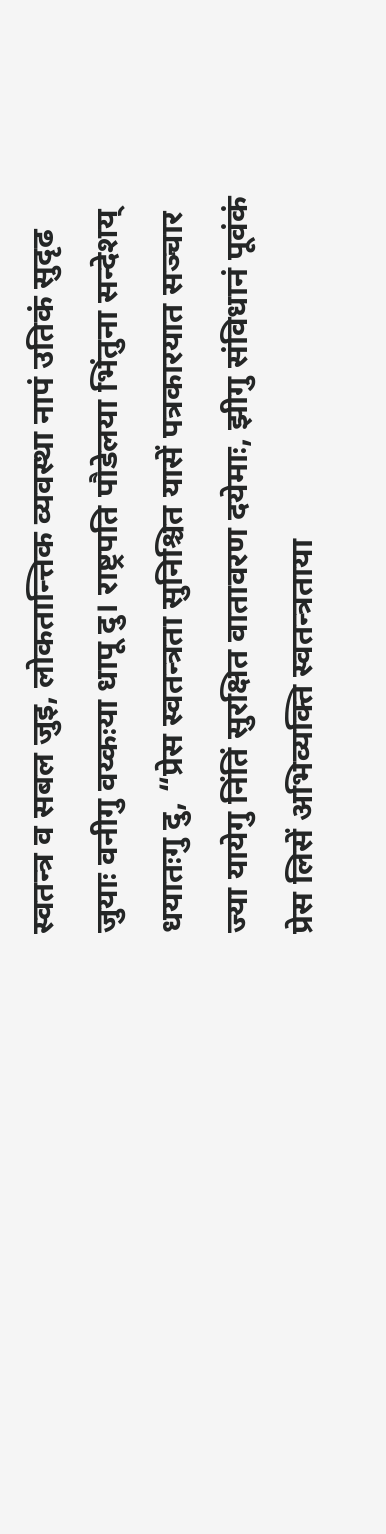स्वतन्त्र व सबल जुइ, लोकतान्त्तिक व्यवस्था नापं उतिकं सुदृढ जुयाः वनीगु वय्कःया धापू दु। राष्ट्रपति पौडेलया भिंतुना सन्देशय् धयातःगु दु, “प्रेस स्वतन्त्रता सुनिश्चित यासें पत्रकारयात सञ्चार ज्या यायेगु निंतिं सुरक्षित वातावरण दयेमाः, झीगु संविधानं पूवंकं प्रेस लिसें अभिव्यक्ति स्वतन्त्रताया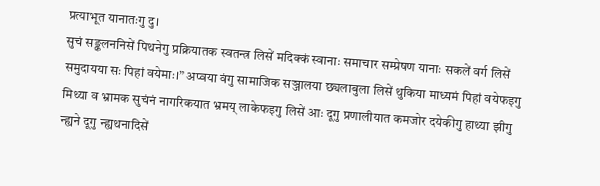प्रत्याभूत यानातःगु दु।
सुचं सङ्कलननिसें पिथनेगु प्रक्रियातक स्वतन्त्र लिसें मदिक्कं स्वानाः समाचार सम्प्रेषण यानाः सकलें वर्ग लिसें समुदायया सः पिहां वयेमाः।” अप्वया वंगु सामाजिक सञ्जालया छ्यलाबुला लिसें थुकिया माध्यमं पिहां वयेफइगु मिथ्या व भ्रामक सुचंनं नागरिकयात भ्रमय् लाकेफइगु लिसें आः दूगु प्रणालीयात कमजोर दयेकीगु हाथ्या झीगु न्ह्यने दूगु न्ह्यथनादिसें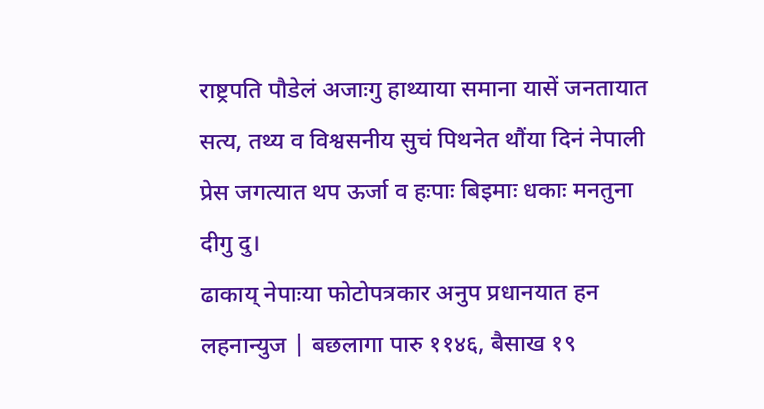राष्ट्रपति पौडेलं अजाःगु हाथ्याया समाना यासें जनतायात सत्य, तथ्य व विश्वसनीय सुचं पिथनेत थौंया दिनं नेपाली प्रेस जगत्यात थप ऊर्जा व हःपाः बिइमाः धकाः मनतुना दीगु दु।
ढाकाय् नेपाःया फोटोपत्रकार अनुप प्रधानयात हन
लहनान्युज | बछलागा पारु ११४६, बैसाख १९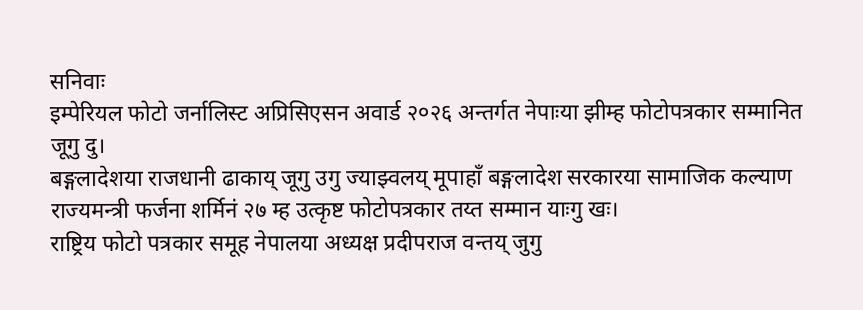सनिवाः
इम्पेरियल फोटो जर्नालिस्ट अप्रिसिएसन अवार्ड २०२६ अन्तर्गत नेपाःया झीम्ह फोटोपत्रकार सम्मानित जूगु दु।
बङ्गलादेशया राजधानी ढाकाय् जूगु उगु ज्याझ्वलय् मूपाहाँ बङ्गलादेश सरकारया सामाजिक कल्याण राज्यमन्त्री फर्जना शर्मिनं २७ म्ह उत्कृष्ट फोटोपत्रकार तय्त सम्मान याःगु खः।
राष्ट्रिय फोटो पत्रकार समूह नेपालया अध्यक्ष प्रदीपराज वन्तय् जुगु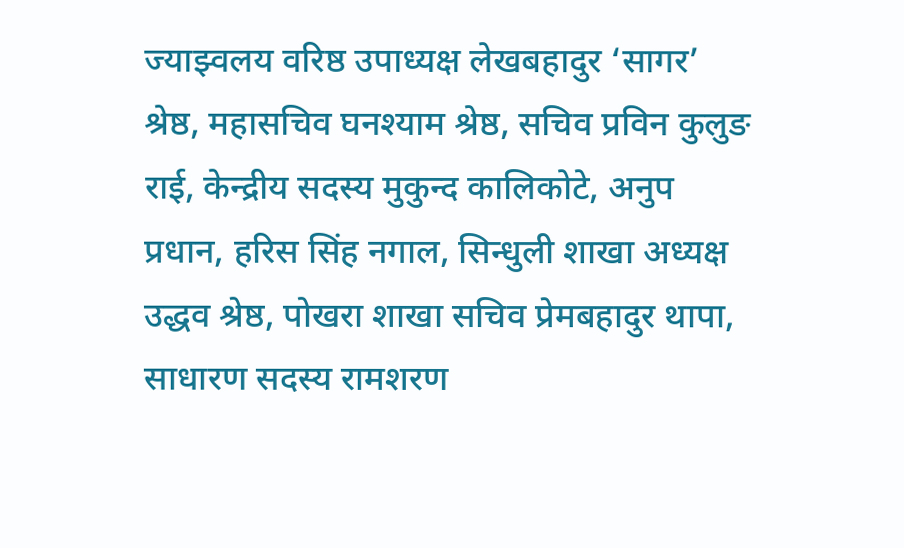ज्याझ्वलय वरिष्ठ उपाध्यक्ष लेखबहादुर ‘सागर’ श्रेष्ठ, महासचिव घनश्याम श्रेष्ठ, सचिव प्रविन कुलुङ राई, केन्द्रीय सदस्य मुकुन्द कालिकोटे, अनुप प्रधान, हरिस सिंह नगाल, सिन्धुली शाखा अध्यक्ष उद्धव श्रेष्ठ, पोखरा शाखा सचिव प्रेमबहादुर थापा, साधारण सदस्य रामशरण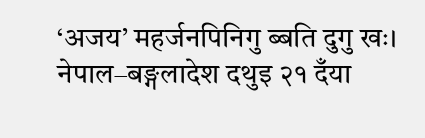‘अजय’ महर्जनपिनिगु ब्बति दुगु खः। नेपाल–बङ्गलादेश दथुइ २१ दँया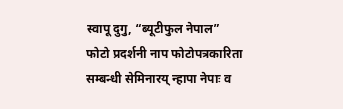स्वापू दुगु, “ब्यूटीफुल नेपाल” फोटो प्रदर्शनी नाप फोटोपत्रकारिता सम्बन्धी सेमिनारय् न्हापा नेपाः व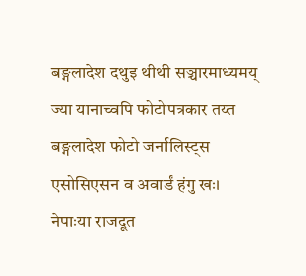बङ्गलादेश दथुइ थीथी सञ्चारमाध्यमय् ज्या यानाच्वपि फोटोपत्रकार तय्त बङ्गलादेश फोटो जर्नालिस्ट्स एसोसिएसन व अवार्डं हंगु खः।
नेपाःया राजदूत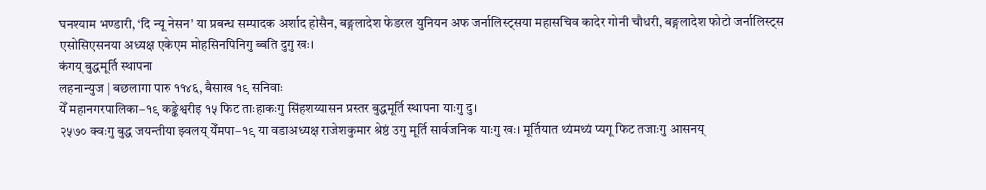घनश्याम भण्डारी, ‘दि न्यू नेसन’ या प्रबन्ध सम्पादक अर्शाद होसैन, बङ्गलादेश फेडरल युनियन अफ जर्नालिस्ट्सया महासचिव कादेर गोनी चौधरी, बङ्गलादेश फोटो जर्नालिस्ट्स एसोसिएसनया अध्यक्ष एकेएम मोहसिनपिनिगु ब्बति दुगु खः।
कंगय् बुद्धमूर्ति स्थापना
लहनान्युज | बछलागा पारु ११४६, बैसाख १९ सनिवाः
येँ महानगरपालिका–१९ कङ्केश्वरीइ १५ फिट ताःहाकःगु सिंहशय्यासन प्रस्तर बुद्धमूर्ति स्थापना याःगु दु।
२५७० क्वःगु बुद्ध जयन्तीया झ्वलय् येँमपा–१९ या वडाअध्यक्ष राजेशकुमार श्रेष्ठं उगु मूर्ति सार्वजनिक याःगु खः। मूर्तियात थ्यंमथ्यं प्यगू फिट तजाःगु आसनय्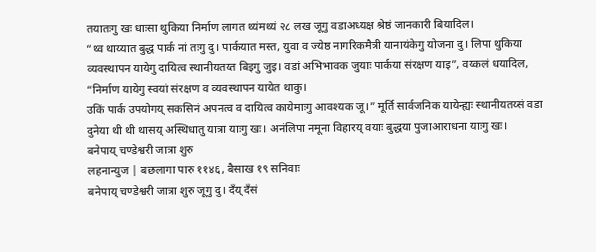तयातःगु खः धाःसा थुकिया निर्माण लागत थ्यंमथ्यं २८ लख जूगु वडाअध्यक्ष श्रेष्ठं जानकारी बियादिल।
“थ्व थाय्यात बुद्ध पार्क नां तःगु दु। पार्कयात मस्त, युवा व ज्येष्ठ नागरिकमैत्री यानायंकेगु योजना दु। लिपा थुकिया व्यवस्थापन यायेगु दायित्व स्थानीयतय्त बिइगु जुइ। वडां अभिभावक जुयाः पार्कया संरक्षण याइ”, वय्कलं धयादिल, “निर्माण यायेगु स्वयां संरक्षण व व्यवस्थापन यायेत थाकु।
उकिं पार्क उपयोगय् सकसिनं अपनत्व व दायित्व कायेमाःगु आवश्यक जू।” मूर्ति सार्वजनिक यायेन्ह्यः स्थानीयतय्सं वडा दुनेया थी थी थासय् अस्थिधातु यात्रा याःगु खः। अनंलिपा नमूना विहारय् वयाः बुद्धया पुजाआराधना याःगु खः।
बनेपाय् चण्डेश्वरी जात्रा शुरु
लहनान्युज | बछलागा पारु ११४६, बैसाख १९ सनिवाः
बनेपाय् चण्डेश्वरी जात्रा शुरु जूगु दु। दँय् दँसं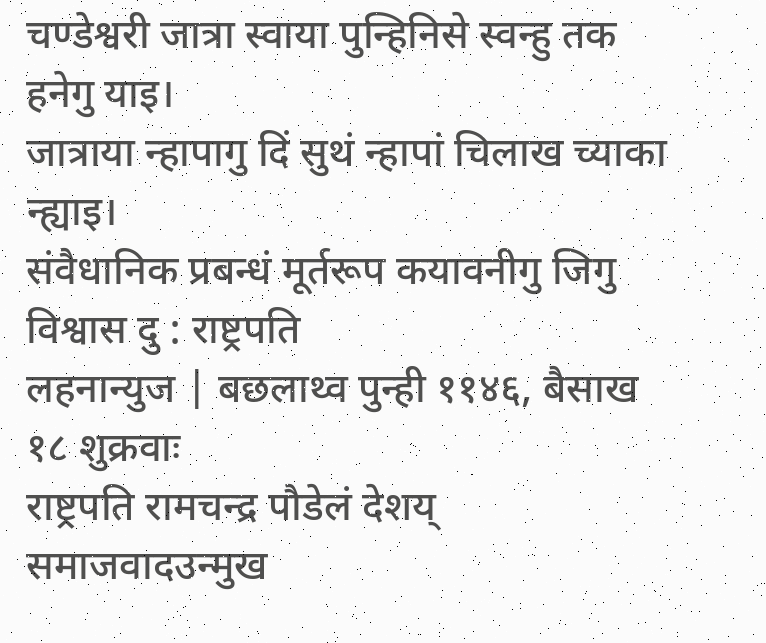चण्डेश्वरी जात्रा स्वाया पुन्हिनिसे स्वन्हु तक हनेगु याइ।
जात्राया न्हापागु दिं सुथं न्हापां चिलाख च्याका न्ह्याइ।
संवैधानिक प्रबन्धं मूर्तरूप कयावनीगु जिगु विश्वास दु : राष्ट्रपति
लहनान्युज | बछलाथ्व पुन्ही ११४६, बैसाख १८ शुक्रवाः
राष्ट्रपति रामचन्द्र पौडेलं देशय् समाजवादउन्मुख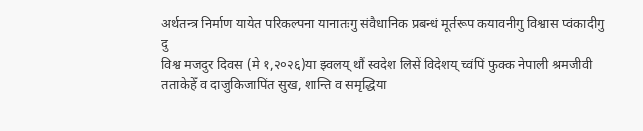अर्थतन्त्र निर्माण यायेत परिकल्पना यानातःगु संवैधानिक प्रबन्धं मूर्तरूप कयावनीगु विश्वास प्वंकादीगु दु
विश्व मजदुर दिवस (मे १,२०२६)या झ्वलय् थौं स्वदेश लिसें विदेशय् च्वंपिं फुक्क नेपाली श्रमजीवी तताकेहेँ व दाजुकिजापिंत सुख, शान्ति व समृद्धिया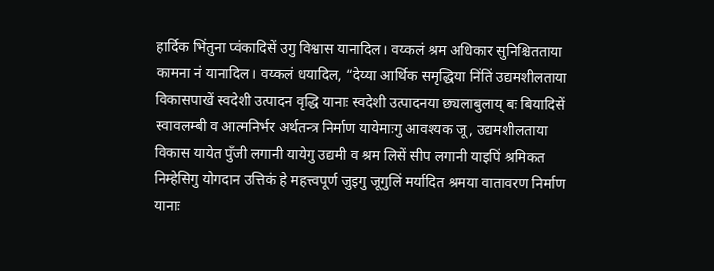हार्दिक भिंतुना प्वंकादिसें उगु विश्वास यानादिल। वय्कलं श्रम अधिकार सुनिश्चितताया कामना नं यानादिल। वय्कलं धयादिल, “देय्या आर्थिक समृद्धिया निंतिं उद्यमशीलताया विकासपाखें स्वदेशी उत्पादन वृद्धि यानाः स्वदेशी उत्पादनया छ्यलाबुलाय् बः बियादिसें स्वावलम्बी व आत्मनिर्भर अर्थतन्त्र निर्माण यायेमाःगु आवश्यक जू, उद्यमशीलताया विकास यायेत पुँजी लगानी यायेगु उद्यमी व श्रम लिसें सीप लगानी याइपिं श्रमिकत निम्हेसिगु योगदान उत्तिकं हे महत्त्वपूर्ण जुइगु जूगुलिं मर्यादित श्रमया वातावरण निर्माण यानाः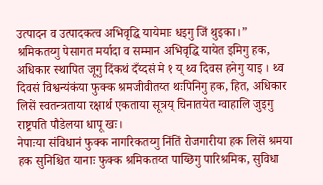उत्पादन व उत्पादकत्व अभिवृद्धि यायेमाः धइगु जिं थुइका।”
श्रमिकतय्गु पेसागत मर्यादा व सम्मान अभिवृद्धि यायेत इमिगु हक, अधिकार स्थापित जूगु दिंकथं दँय्दसं मे १ य् थ्व दिवस हनेगु याइ । थ्व दिवसं विश्वन्यंकंया फुक्क श्रमजीवीतय्त थःपिनिगु हक, हित, अधिकार लिसें स्वतन्त्रताया रक्षार्थ एकताया सूत्रय् चिनातयेत ग्वाहालि जुइगु राष्ट्रपति पौडेलया धापू खः।
नेपाःया संविधानं फुक्क नागरिकतय्गु निंतिं रोजगारीया हक लिसें श्रमया हक सुनिश्चित यानाः फुक्क श्रमिकतय्त पाय्छिगु पारिश्रमिक, सुविधा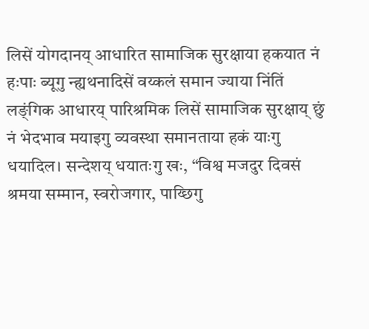लिसें योगदानय् आधारित सामाजिक सुरक्षाया हकयात नं हःपाः ब्यूगु न्ह्यथनादिसें वय्कलं समान ज्याया निंतिं लङ्ंगिक आधारय् पारिश्रमिक लिसें सामाजिक सुरक्षाय् छुं नं भेदभाव मयाइगु व्यवस्था समानताया हकं याःगु धयादिल। सन्देशय् धयातःगु खः, “विश्व मजदुर दिवसं श्रमया सम्मान, स्वरोजगार, पाय्छिगु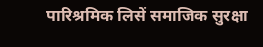पारिश्रमिक लिसें समाजिक सुरक्षा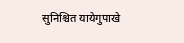सुनिश्चित यायेगुपाखे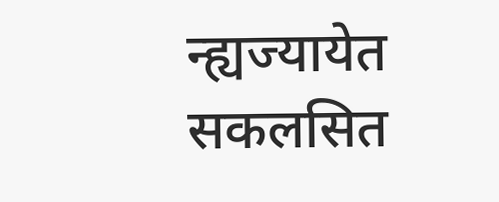न्ह्यज्यायेत सकलसित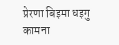प्रेरणा बिइमा धइगु कामना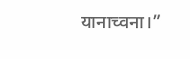यानाच्वना।”